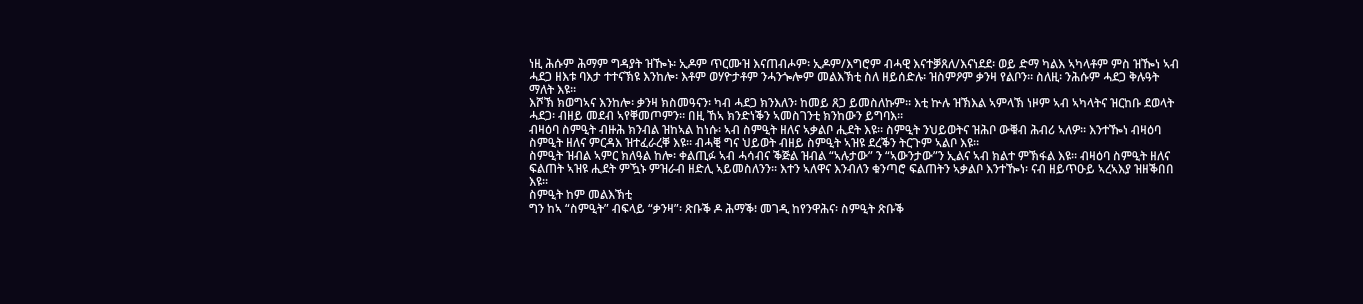ነዚ ሕሱም ሕማም ግዳያት ዝዀኑ፡ ኢዶም ጥርሙዝ እናጠብሖም፡ ኢዶም/እግሮም ብሓዊ እናተቓጸለ/እናነደደ፡ ወይ ድማ ካልእ ኣካላቶም ምስ ዝዀነ ኣብ ሓደጋ ዘእቱ ባእታ ተተናኽዩ እንከሎ፡ እቶም ወሃዮታቶም ንሓንጐሎም መልእኽቲ ስለ ዘይሰድሉ፡ ዝስምዖም ቃንዛ የልቦን። ስለዚ፡ ንሕሱም ሓደጋ ቅሉዓት ማለት እዩ።
እሾኽ ክወግኣና እንከሎ፡ ቃንዛ ክስመዓናን፡ ካብ ሓደጋ ክንእለን፡ ከመይ ጸጋ ይመስለኩም። እቲ ኵሉ ዝኽእል ኣምላኽ ነዞም ኣብ ኣካላትና ዝርከቡ ደወላት ሓደጋ፡ ብዘይ መደብ ኣየቐመጦምን። በዚ ኸኣ ክንድነቕን ኣመስገንቲ ክንከውን ይግባእ።
ብዛዕባ ስምዒት ብዙሕ ክንብል ዝከኣል ከነሱ፡ ኣብ ስምዒት ዘለና ኣቃልቦ ሒደት እዩ። ስምዒት ንህይወትና ዝሕቦ ውቑብ ሕብሪ ኣለዎ። እንተዀነ ብዛዕባ ስምዒት ዘለና ምርዳእ ዝተፈራረቐ እዩ። ብሓቒ ግና ህይወት ብዘይ ስምዒት ኣዝዩ ደረቕን ትርጉም ኣልቦ እዩ።
ስምዒት ዝብል ኣምር ክለዓል ከሎ፡ ቀልጢፉ ኣብ ሓሳብና ቕጅል ዝብል “ኣሉታው” ን “ኣውንታው”ን ኢልና ኣብ ክልተ ምኽፋል እዩ። ብዛዕባ ስምዒት ዘለና ፍልጠት ኣዝዩ ሒደት ምዃኑ ምዝራብ ዘድሊ ኣይመስለንን። እተን ኣለዋና እንብለን ቁንጣሮ ፍልጠትን ኣቃልቦ እንተዀነ፡ ናብ ዘይጥዑይ ኣረኣእያ ዝዘቕበበ እዩ።
ስምዒት ከም መልእኽቲ
ግን ከኣ “ስምዒት” ብፍላይ “ቃንዛ”፡ ጽቡቕ ዶ ሕማቕ፧ መገዲ ከየንዋሕና፡ ስምዒት ጽቡቕ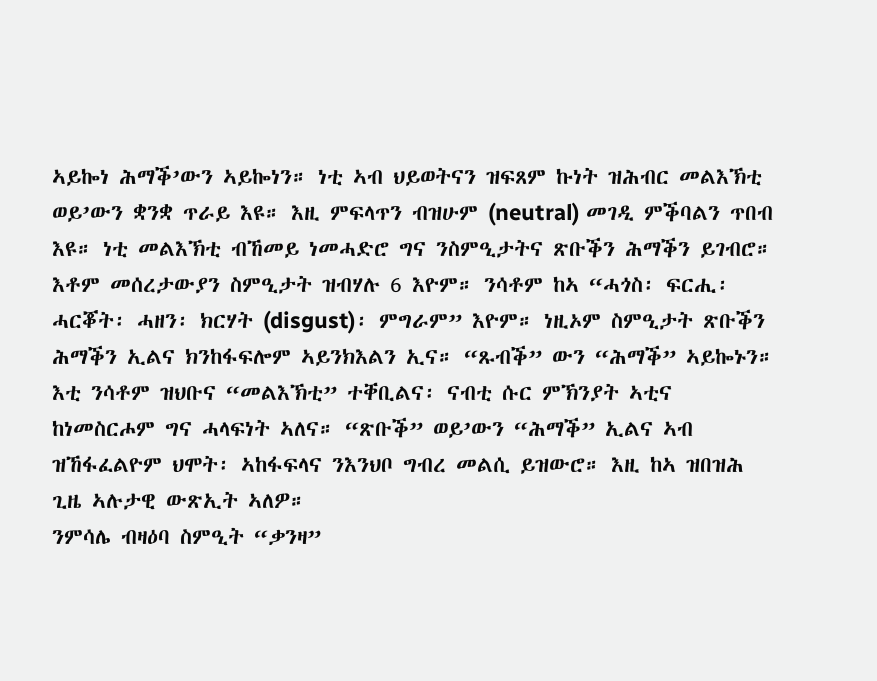ኣይኰነ ሕማቕ’ውን ኣይኰነን። ነቲ ኣብ ህይወትናን ዝፍጸም ኩነት ዝሕብር መልእኽቲ ወይ’ውን ቋንቋ ጥራይ እዩ። እዚ ምፍላጥን ብዝሁም (neutral) መገዲ ምቕባልን ጥበብ እዩ። ነቲ መልእኽቲ ብኸመይ ነመሓድሮ ግና ንስምዒታትና ጽቡቕን ሕማቕን ይገብሮ።
እቶም መሰረታውያን ስምዒታት ዝብሃሉ 6 እዮም። ንሳቶም ከኣ “ሓጎስ፡ ፍርሒ፡ ሓርቖት፡ ሓዘን፡ ክርሃት (disgust)፡ ምግራም” እዮም። ነዚኦም ስምዒታት ጽቡቕን ሕማቕን ኢልና ክንከፋፍሎም ኣይንክእልን ኢና። “ጹብቕ” ውን “ሕማቕ” ኣይኰኑን። እቲ ንሳቶም ዝህቡና “መልእኽቲ” ተቐቢልና፡ ናብቲ ሱር ምኽንያት ኣቲና ከነመስርሖም ግና ሓላፍነት ኣለና። “ጽቡቕ” ወይ’ውን “ሕማቕ” ኢልና ኣብ ዝኸፋፈልዮም ህሞት፡ ኣከፋፍላና ንእንህቦ ግብረ መልሲ ይዝውሮ። እዚ ከኣ ዝበዝሕ ጊዜ ኣሉታዊ ውጽኢት ኣለዎ።
ንምሳሌ ብዛዕባ ስምዒት “ቃንዛ”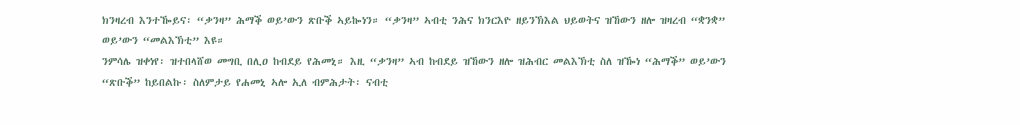ክንዛረብ እንተዀይና፡ “ቃንዛ” ሕማቕ ወይ’ውን ጽቡቕ ኣይኰነን። “ቃንዛ” ኣብቲ ንሕና ክንርእዮ ዘይንኽእል ህይወትና ዝኸውን ዘሎ ዝዛረብ “ቋንቋ” ወይ’ውን “መልእኽቲ” እዩ።
ንምሳሌ ዝቀነየ፡ ዝተበላሸወ መግቢ በሊዐ ከብደይ የሕመኒ። እዚ “ቃንዛ” ኣብ ከብደይ ዝኸውን ዘሎ ዝሕብር መልእኽቲ ስለ ዝዀነ “ሕማቕ” ወይ’ውን “ጽቡቕ” ከይበልኩ፡ ስለምታይ የሐመኒ ኣሎ ኢለ ብምሕታት፡ ናብቲ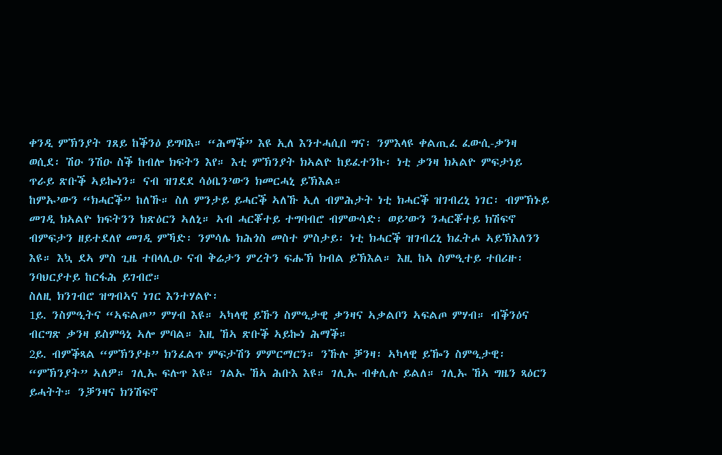ቀንዲ ምኽንያት ገጸይ ከቕንዕ ይግባእ። “ሕማቕ” እዩ ኢለ እንተሓሲበ ግና፡ ንምእላዩ ቀልጢፈ ፈውሲ-ቃንዛ ወሲደ፡ ሽዑ ንሽዑ ስቕ ከብሎ ክፍትን እየ። እቲ ምኽንያት ክኣልዮ ከይፈተንኩ፡ ነቲ ቃንዛ ክኣልዮ ምፍታነይ ጥራይ ጽቡቕ ኣይኰነን። ናብ ዝገደደ ሳዕቤን’ውን ክመርሓኒ ይኽእል።
ከምኡ’ውን “ክሓርቕ” ከለኹ። ስለ ምንታይ ይሓርቕ ኣለኹ ኢለ ብምሕታት ነቲ ክሓርቕ ዝገብረኒ ነገር፡ ብምኽኑይ መገዲ ክኣልዮ ክፍትንን ክጽዕርን ኣለኒ። ኣብ ሓርቖተይ ተግባብሮ ብምውሳድ፡ ወይ’ውን ንሓርቖተይ ክሽፍኖ ብምፍታን ዘይተደለየ መገዲ ምኻድ፡ ንምሳሌ ክሕጎስ መስተ ምስታይ፡ ነቲ ክሓርቕ ዝገብረኒ ክፈትሖ ኣይኽእለንን እዩ። እኳ ደኣ ምስ ጊዜ ተበላሊዑ ናብ ቅሬታን ምረትን ፍሑኽ ክብል ይኽእል። እዚ ከኣ ስምዒተይ ተበሪዙ፡ ንባህርያተይ ከርፋሕ ይገብሮ።
ስለዚ ክንገብሮ ዝግብኣና ነገር እንተሃልዮ፡
1ይ. ንስምዒትና “ኣፍልጦ” ምሃብ እዩ። ኣካላዊ ይኹን ስምዒታዊ ቃንዛና ኣቃልቦን ኣፍልጦ ምሃብ። ብቕንዕና ብርግጽ ቃንዛ ይስምዓኒ ኣሎ ምባል። እዚ ኸኣ ጽቡቕ ኣይኰነ ሕማቕ።
2ይ. ብምቕጻል “ምኽንያቱ” ክንፈልጥ ምፍታሽን ምምርማርን። ንኹሉ ቓንዛ፡ ኣካላዊ ይዀን ስምዒታዊ፡ “ምኽንያት” ኣለዎ። ገሊኡ ፍሉጥ እዩ። ገልኡ ኸኣ ሕቡእ እዩ። ገሊኡ ብቀሊሉ ይልለ። ገሊኡ ኸኣ ግዜን ጻዕርን ይሓትት። ንቓንዛና ክንሽፍኖ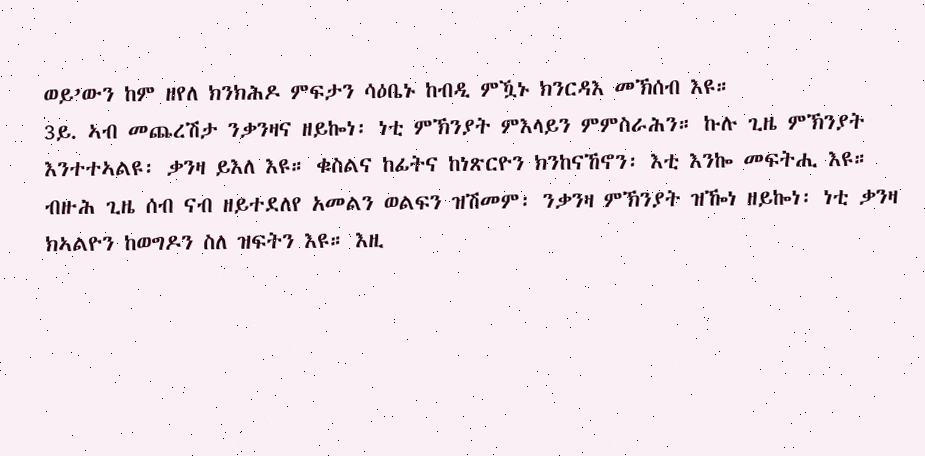ወይ’ውን ከም ዘየለ ክንክሕዶ ምፍታን ሳዕቤኑ ከብዲ ምዃኑ ክንርዳእ መኽሰብ እዩ።
3ይ. ኣብ መጨረሽታ ንቃንዛና ዘይኰነ፡ ነቲ ምኽንያት ምእላይን ምምስራሕን። ኩሉ ጊዜ ምኽንያት እንተተኣልዩ፡ ቃንዛ ይእለ እዩ። ቁስልና ከፊትና ከነጽርዮን ክንከናኸኖን፡ እቲ እንኰ መፍትሒ እዩ። ብዙሕ ጊዜ ሰብ ናብ ዘይተደለየ አመልን ወልፍን ዝሽመም፡ ንቃንዛ ምኽንያት ዝዀነ ዘይኰነ፡ ነቲ ቃንዛ ክኣልዮን ከወግዶን ስለ ዝፍትን እዩ። እዚ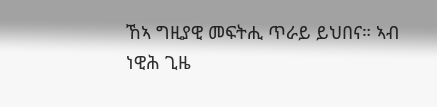ኸኣ ግዚያዊ መፍትሒ ጥራይ ይህበና። ኣብ ነዊሕ ጊዜ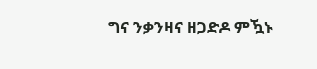ግና ንቃንዛና ዘጋድዶ ምዃኑ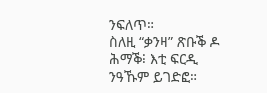ንፍለጥ።
ስለዚ “ቃንዛ” ጽቡቕ ዶ ሕማቕ፧ እቲ ፍርዲ ንዓኹም ይገድፎ።